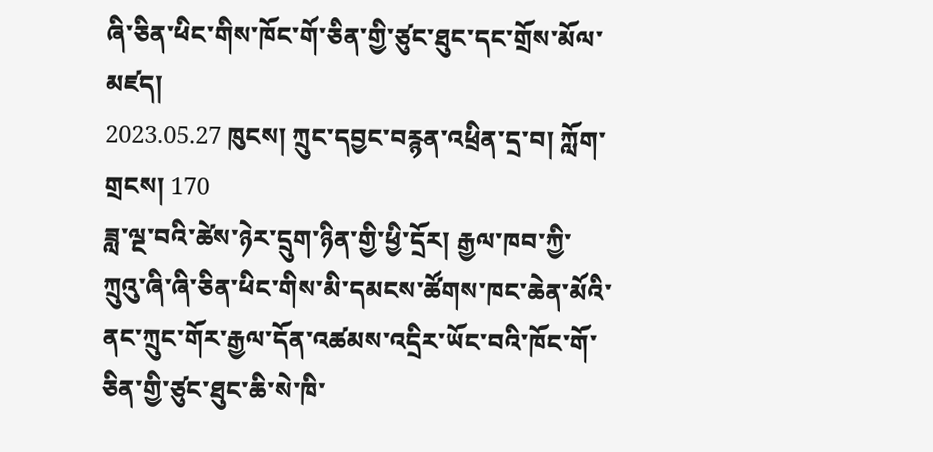ཞི་ཅིན་ཕིང་གིས་ཁོང་གོ་ཅིན་གྱི་ཙུང་ཐུང་དང་གྲོས་མོལ་མཛད།
2023.05.27 ཁུངས། ཀྲུང་དབྱང་བརྙན་འཕྲིན་དྲ་བ། ཀློག་གྲངས། 170
ཟླ་ལྔ་བའི་ཚེས་ཉེར་དྲུག་ཉིན་གྱི་ཕྱི་དྲོར། རྒྱལ་ཁབ་ཀྱི་ཀྲུའུ་ཞི་ཞི་ཅིན་ཕིང་གིས་མི་དམངས་ཚོགས་ཁང་ཆེན་མོའི་ནང་ཀྲུང་གོར་རྒྱལ་དོན་འཚམས་འདྲིར་ཡོང་བའི་ཁོང་གོ་ཅིན་གྱི་ཙུང་ཐུང་ཆི་སེ་ཁི་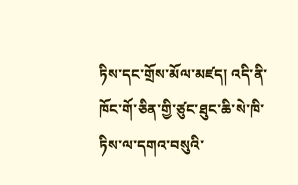ཏིས་དང་གྲོས་མོལ་མཛད། འདི་ནི་ཁོང་གོ་ཅིན་གྱི་ཙུང་ཐུང་ཆི་སེ་ཁི་ཏིས་ལ་དགའ་བསུའི་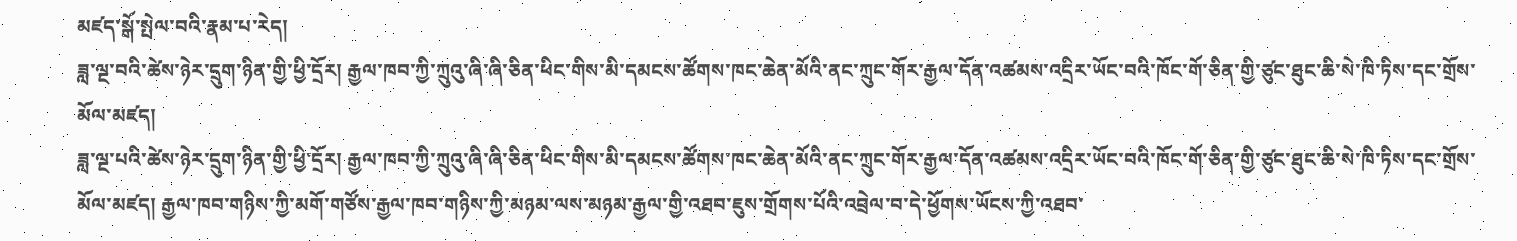མཛད་སྒོ་སྤེལ་བའི་རྣམ་པ་རེད།
ཟླ་ལྔ་བའི་ཚེས་ཉེར་དྲུག་ཉིན་གྱི་ཕྱི་དྲོར། རྒྱལ་ཁབ་ཀྱི་ཀྲུའུ་ཞི་ཞི་ཅིན་ཕིང་གིས་མི་དམངས་ཚོགས་ཁང་ཆེན་མོའི་ནང་ཀྲུང་གོར་རྒྱལ་དོན་འཚམས་འདྲིར་ཡོང་བའི་ཁོང་གོ་ཅིན་གྱི་ཙུང་ཐུང་ཆི་སེ་ཁི་ཏིས་དང་གྲོས་མོལ་མཛད།
ཟླ་ལྔ་པའི་ཚེས་ཉེར་དྲུག་ཉིན་གྱི་ཕྱི་དྲོར། རྒྱལ་ཁབ་ཀྱི་ཀྲུའུ་ཞི་ཞི་ཅིན་ཕིང་གིས་མི་དམངས་ཚོགས་ཁང་ཆེན་མོའི་ནང་ཀྲུང་གོར་རྒྱལ་དོན་འཚམས་འདྲིར་ཡོང་བའི་ཁོང་གོ་ཅིན་གྱི་ཙུང་ཐུང་ཆི་སེ་ཁི་ཏིས་དང་གྲོས་མོལ་མཛད། རྒྱལ་ཁབ་གཉིས་ཀྱི་མགོ་གཙོས་རྒྱལ་ཁབ་གཉིས་ཀྱི་མཉམ་ལས་མཉམ་རྒྱལ་གྱི་འཐབ་ཇུས་གྲོགས་པོའི་འབྲེལ་བ་དེ་ཕྱོགས་ཡོངས་ཀྱི་འཐབ་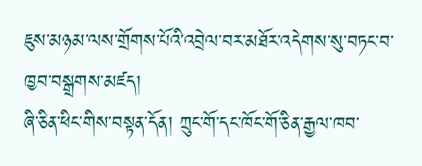ཇུས་མཉམ་ལས་གྲོགས་པོའི་འབྲེལ་བར་མཐོར་འདེགས་སུ་བཏང་བ་ཁྱབ་བསྒྲགས་མཛད།
ཞི་ཅིན་ཕིང་གིས་བསྟན་དོན། ཀྲུང་གོ་དང་ཁོང་གོ་ཅིན་རྒྱལ་ཁབ་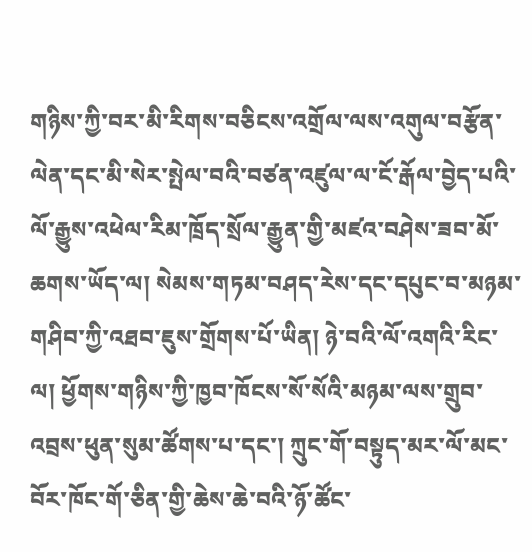གཉིས་ཀྱི་བར་མི་རིགས་བཅིངས་འགྲོལ་ལས་འགུལ་བརྩོན་ལེན་དང་མི་སེར་སྤེལ་བའི་བཙན་འཛུལ་ལ་ངོ་རྒོལ་བྱེད་པའི་ལོ་རྒྱུས་འཕེལ་རིམ་ཁྲོད་སྲོལ་རྒྱུན་གྱི་མཛའ་བཤེས་ཟབ་མོ་ཆགས་ཡོད་ལ། སེམས་གཏམ་བཤད་རེས་དང་དཔུང་བ་མཉམ་གཤིབ་ཀྱི་འཐབ་ཇུས་གྲོགས་པོ་ཡིན། ཉེ་བའི་ལོ་འགའི་རིང་ལ། ཕྱོགས་གཉིས་ཀྱི་ཁྱབ་ཁོངས་སོ་སོའི་མཉམ་ལས་གྲུབ་འབྲས་ཕུན་སུམ་ཚོགས་པ་དང་། ཀྲུང་གོ་བསྟུད་མར་ལོ་མང་བོར་ཁོང་གོ་ཅིན་གྱི་ཆེས་ཆེ་བའི་ཉོ་ཚོང་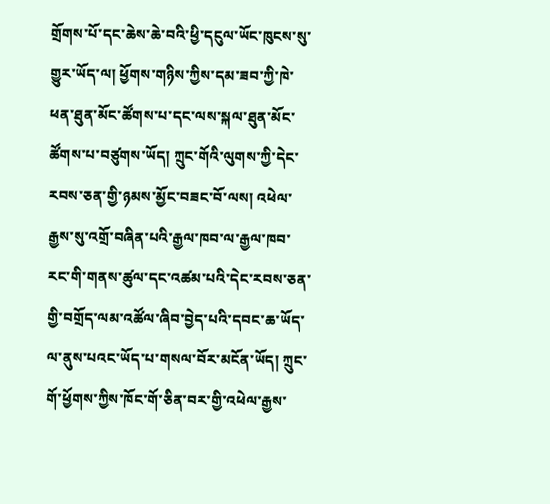གྲོགས་པོ་དང་ཆེས་ཆེ་བའི་ཕྱི་དངུལ་ཡོང་ཁུངས་སུ་གྱུར་ཡོད་ལ། ཕྱོགས་གཉིས་ཀྱིས་དམ་ཟབ་ཀྱི་ཁེ་ཕན་ཐུན་མོང་ཚོགས་པ་དང་ལས་སྐལ་ཐུན་མོང་ཚོགས་པ་བཙུགས་ཡོད། ཀྲུང་གོའི་ལུགས་ཀྱི་དེང་རབས་ཅན་གྱི་ཉམས་མྱོང་བཟང་བོ་ལས། འཕེལ་རྒྱས་སུ་འགྲོ་བཞིན་པའི་རྒྱལ་ཁབ་ལ་རྒྱལ་ཁབ་རང་གི་གནས་ཚུལ་དང་འཚམ་པའི་དེང་རབས་ཅན་གྱི་བགྲོད་ལམ་འཚོལ་ཞིབ་བྱེད་པའི་དབང་ཆ་ཡོད་ལ་ནུས་པའང་ཡོད་པ་གསལ་བོར་མངོན་ཡོད། ཀྲུང་གོ་ཕྱོགས་ཀྱིས་ཁོང་གོ་ཅིན་བར་གྱི་འཕེལ་རྒྱས་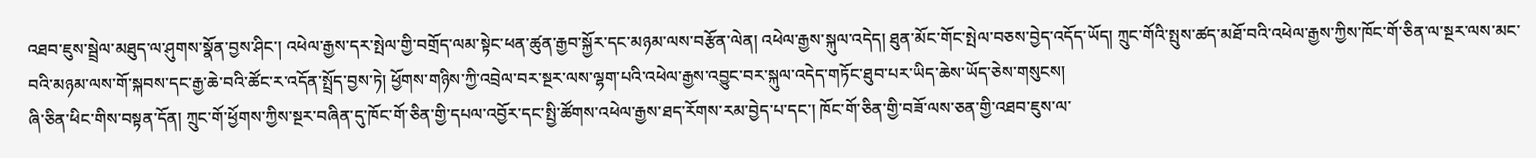འཐབ་ཇུས་སྦྲེལ་མཐུད་ལ་ཤུགས་སྣོན་བྱས་ཤིང་། འཕེལ་རྒྱས་དར་སྤེལ་གྱི་བགྲོད་ལམ་སྟེང་ཕན་ཚུན་རྒྱབ་སྐྱོར་དང་མཉམ་ལས་བརྩོན་ལེན། འཕེལ་རྒྱས་སྐུལ་འདེད། ཐུན་མོང་གོང་སྤེལ་བཅས་བྱེད་འདོད་ཡོད། ཀྲུང་གོའི་སྤུས་ཚད་མཐོ་བའི་འཕེལ་རྒྱས་ཀྱིས་ཁོང་གོ་ཅིན་ལ་སྔར་ལས་མང་བའི་མཉམ་ལས་གོ་སྐབས་དང་རྒྱ་ཆེ་བའི་ཚོང་ར་འདོན་སྤྲོད་བྱས་ཏེ། ཕྱོགས་གཉིས་ཀྱི་འབྲེལ་བར་སྔར་ལས་ལྷག་པའི་འཕེལ་རྒྱས་འབྱུང་བར་སྐུལ་འདེད་གཏོང་ཐུབ་པར་ཡིད་ཆེས་ཡོད་ཅེས་གསུངས།
ཞི་ཅིན་ཕིང་གིས་བསྟན་དོན། ཀྲུང་གོ་ཕྱོགས་ཀྱིས་སྔར་བཞིན་དུ་ཁོང་གོ་ཅིན་གྱི་དཔལ་འབྱོར་དང་སྤྱི་ཚོགས་འཕེལ་རྒྱས་ཐད་རོགས་རམ་བྱེད་པ་དང་། ཁོང་གོ་ཅིན་གྱི་བཟོ་ལས་ཅན་གྱི་འཐབ་ཇུས་ལ་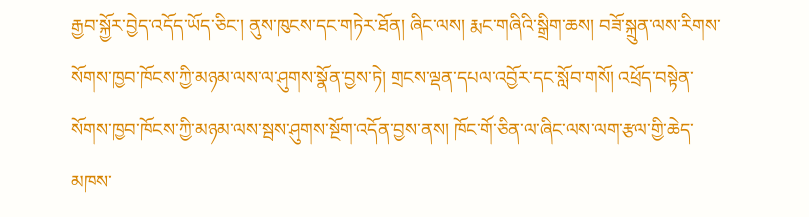རྒྱབ་སྐྱོར་བྱེད་འདོད་ཡོད་ཅིང་། ནུས་ཁུངས་དང་གཏེར་ཐོན། ཞིང་ལས། རྨང་གཞིའི་སྒྲིག་ཆས། བཟོ་སྐྲུན་ལས་རིགས་སོགས་ཁྱབ་ཁོངས་ཀྱི་མཉམ་ལས་ལ་ཤུགས་སྣོན་བྱས་ཏེ། གྲངས་ལྡན་དཔལ་འབྱོར་དང་སློབ་གསོ། འཕྲོད་བསྟེན་སོགས་ཁྱབ་ཁོངས་ཀྱི་མཉམ་ལས་སྦས་ཤུགས་སྔོག་འདོན་བྱས་ནས། ཁོང་གོ་ཅིན་ལ་ཞིང་ལས་ལག་རྩལ་གྱི་ཆེད་མཁས་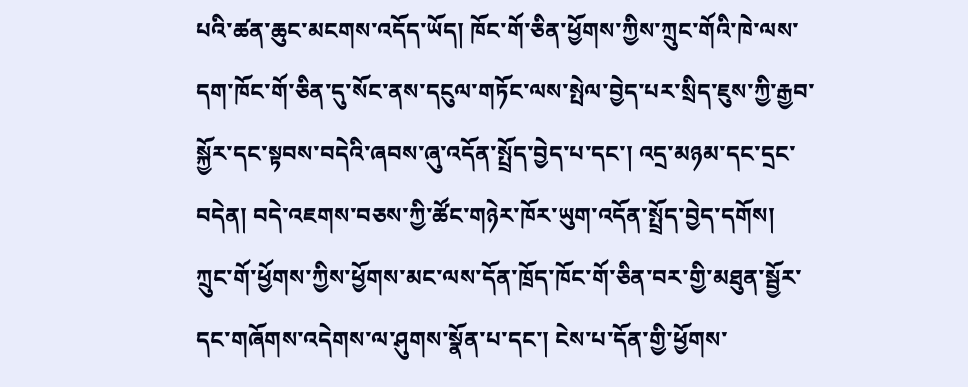པའི་ཚན་ཆུང་མངགས་འདོད་ཡོད། ཁོང་གོ་ཅིན་ཕྱོགས་ཀྱིས་ཀྲུང་གོའི་ཁེ་ལས་དག་ཁོང་གོ་ཅིན་དུ་སོང་ནས་དངུལ་གཏོང་ལས་སྤེལ་བྱེད་པར་སྲིད་ཇུས་ཀྱི་རྒྱབ་སྐྱོར་དང་སྟབས་བདེའི་ཞབས་ཞུ་འདོན་སྤྲོད་བྱེད་པ་དང་། འདྲ་མཉམ་དང་དྲང་བདེན། བདེ་འཇགས་བཅས་ཀྱི་ཚོང་གཉེར་ཁོར་ཡུག་འདོན་སྤྲོད་བྱེད་དགོས། ཀྲུང་གོ་ཕྱོགས་ཀྱིས་ཕྱོགས་མང་ལས་དོན་ཁྲོད་ཁོང་གོ་ཅིན་བར་གྱི་མཐུན་སྦྱོར་དང་གཞོགས་འདེགས་ལ་ཤུགས་སྣོན་པ་དང་། ངེས་པ་དོན་གྱི་ཕྱོགས་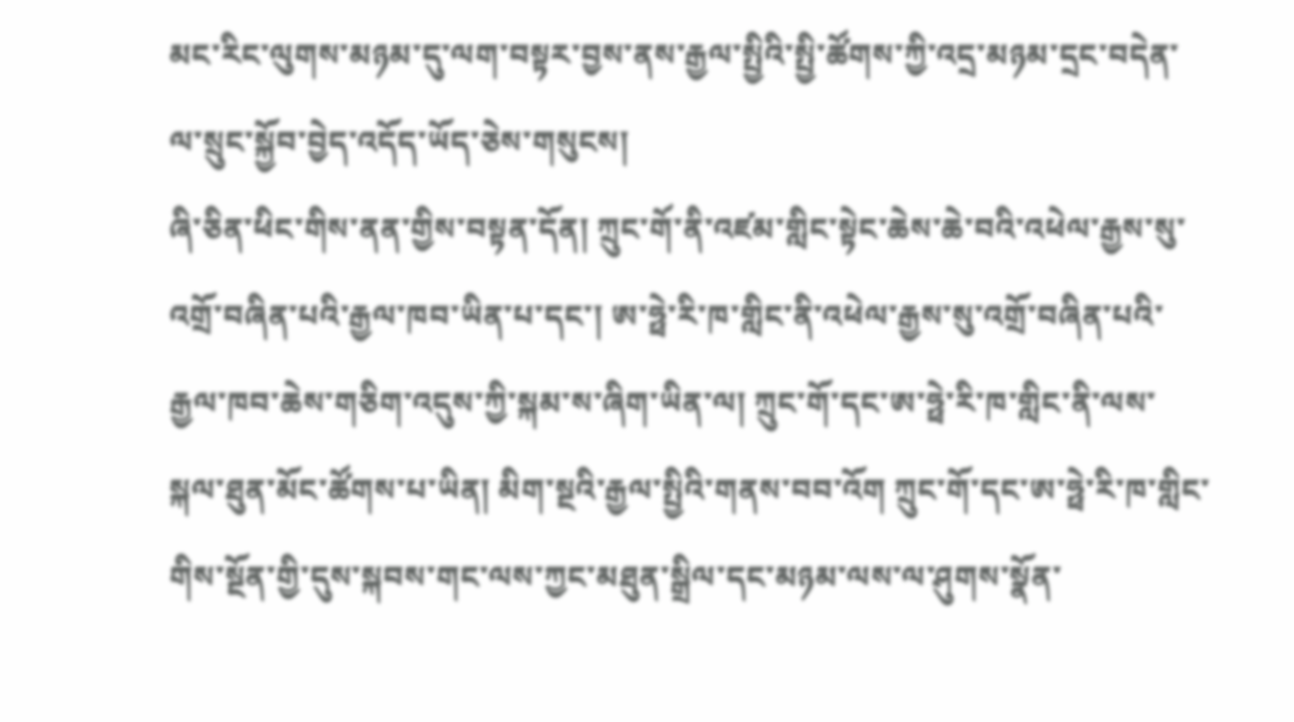མང་རིང་ལུགས་མཉམ་དུ་ལག་བསྟར་བྱས་ནས་རྒྱལ་སྤྱིའི་སྤྱི་ཚོགས་ཀྱི་འདྲ་མཉམ་དྲང་བདེན་ལ་སྲུང་སྐྱོབ་བྱེད་འདོད་ཡོད་ཅེས་གསུངས།
ཞི་ཅིན་ཕིང་གིས་ནན་གྱིས་བསྟན་དོན། ཀྲུང་གོ་ནི་འཛམ་གླིང་སྟེང་ཆེས་ཆེ་བའི་འཕེལ་རྒྱས་སུ་འགྲོ་བཞིན་པའི་རྒྱལ་ཁབ་ཡིན་པ་དང་། ཨ་ཧྥེ་རི་ཁ་གླིང་ནི་འཕེལ་རྒྱས་སུ་འགྲོ་བཞིན་པའི་རྒྱལ་ཁབ་ཆེས་གཅིག་འདུས་ཀྱི་སྐམ་ས་ཞིག་ཡིན་ལ། ཀྲུང་གོ་དང་ཨ་ཧྥེ་རི་ཁ་གླིང་ནི་ལས་སྐལ་ཐུན་མོང་ཚོགས་པ་ཡིན། མིག་སྔའི་རྒྱལ་སྤྱིའི་གནས་བབ་འོག ཀྲུང་གོ་དང་ཨ་ཧྥེ་རི་ཁ་གླིང་གིས་སྔོན་གྱི་དུས་སྐབས་གང་ལས་ཀྱང་མཐུན་སྒྲིལ་དང་མཉམ་ལས་ལ་ཤུགས་སྣོན་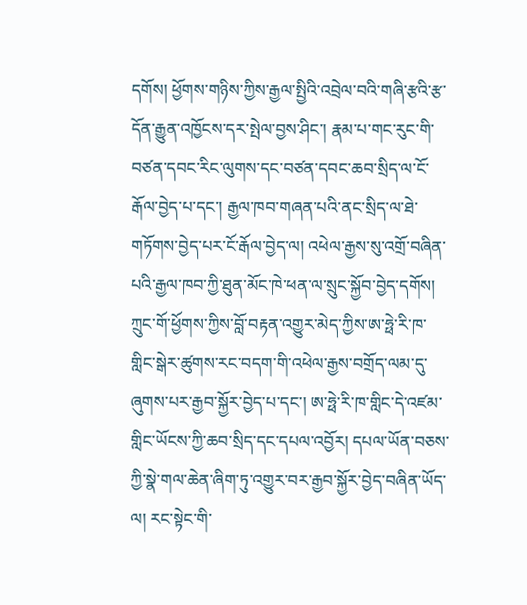དགོས། ཕྱོགས་གཉིས་ཀྱིས་རྒྱལ་སྤྱིའི་འབྲེལ་བའི་གཞི་རྩའི་རྩ་དོན་རྒྱུན་འཁྱོངས་དར་སྤེལ་བྱས་ཤིང་། རྣམ་པ་གང་རུང་གི་བཙན་དབང་རིང་ལུགས་དང་བཙན་དབང་ཆབ་སྲིད་ལ་ངོ་རྒོལ་བྱེད་པ་དང་། རྒྱལ་ཁབ་གཞན་པའི་ནང་སྲིད་ལ་ཐེ་གཏོགས་བྱེད་པར་ངོ་རྒོལ་བྱེད་ལ། འཕེལ་རྒྱས་སུ་འགྲོ་བཞིན་པའི་རྒྱལ་ཁབ་ཀྱི་ཐུན་མོང་ཁེ་ཕན་ལ་སྲུང་སྐྱོབ་བྱེད་དགོས། ཀྲུང་གོ་ཕྱོགས་ཀྱིས་བློ་བརྟན་འགྱུར་མེད་ཀྱིས་ཨ་ཧྥེ་རི་ཁ་གླིང་སྒེར་ཚུགས་རང་བདག་གི་འཕེལ་རྒྱས་བགྲོད་ལམ་དུ་ཞུགས་པར་རྒྱབ་སྐྱོར་བྱེད་པ་དང་། ཨ་ཧྥེ་རི་ཁ་གླིང་དེ་འཛམ་གླིང་ཡོངས་ཀྱི་ཆབ་སྲིད་དང་དཔལ་འབྱོར། དཔལ་ཡོན་བཅས་ཀྱི་སྣེ་གལ་ཆེན་ཞིག་ཏུ་འགྱུར་བར་རྒྱབ་སྐྱོར་བྱེད་བཞིན་ཡོད་ལ། རང་སྟེང་གི་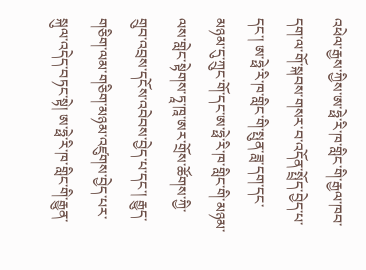འཕེལ་རྒྱས་ཀྱིས་ཨ་ཧྥེ་རི་ཁ་གླིང་གི་རྒྱལ་ཁབ་དག་ལ་གོ་སྐབས་གསར་བ་འདོན་སྤྲོད་བྱེད་པ་དང་། ཨ་ཧྥེ་རི་ཁ་གླིང་གི་སྤུན་ཟླ་དག་དང་མཉམ་དུ་ཀྲུང་གོ་དང་ཨ་ཧྥེ་རི་ཁ་གླིང་གི་མཉམ་ལས་གླེང་སྟེགས་ཏཱ་ཁཱ་ཨར་གྲོས་ཚོགས་ཀྱི་གྲུབ་འབྲས་དངོས་འབེབས་བྱེད་པ་དང་། རྒྱུད་གཅིག་ལམ་གཅིག་མཉམ་འཛུགས་བྱེད་པར་སྐུལ་འདེད་བཏང་སྟེ། ཨ་ཧྥེ་རི་ཁ་གླིང་གི་རྒྱུན་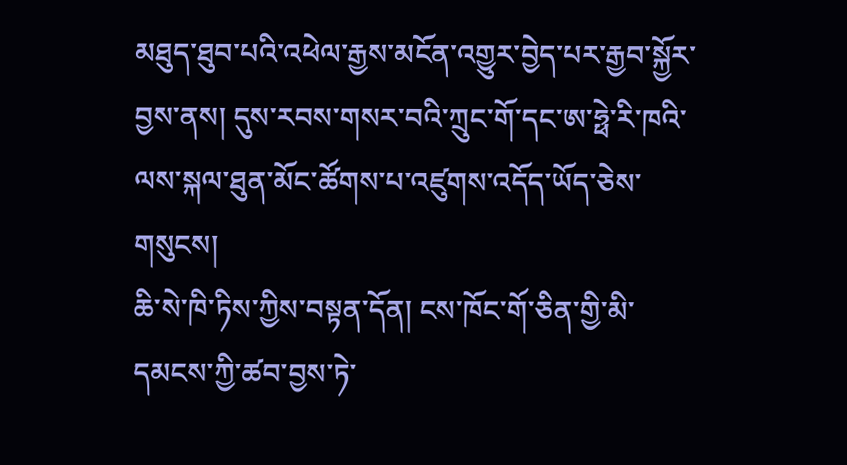མཐུད་ཐུབ་པའི་འཕེལ་རྒྱས་མངོན་འགྱུར་བྱེད་པར་རྒྱབ་སྐྱོར་བྱས་ནས། དུས་རབས་གསར་བའི་ཀྲུང་གོ་དང་ཨ་ཧྥེ་རི་ཁའི་ལས་སྐལ་ཐུན་མོང་ཚོགས་པ་འཛུགས་འདོད་ཡོད་ཅེས་གསུངས།
ཆི་སེ་ཁི་ཏིས་ཀྱིས་བསྟན་དོན། ངས་ཁོང་གོ་ཅིན་གྱི་མི་དམངས་ཀྱི་ཚབ་བྱས་ཏེ་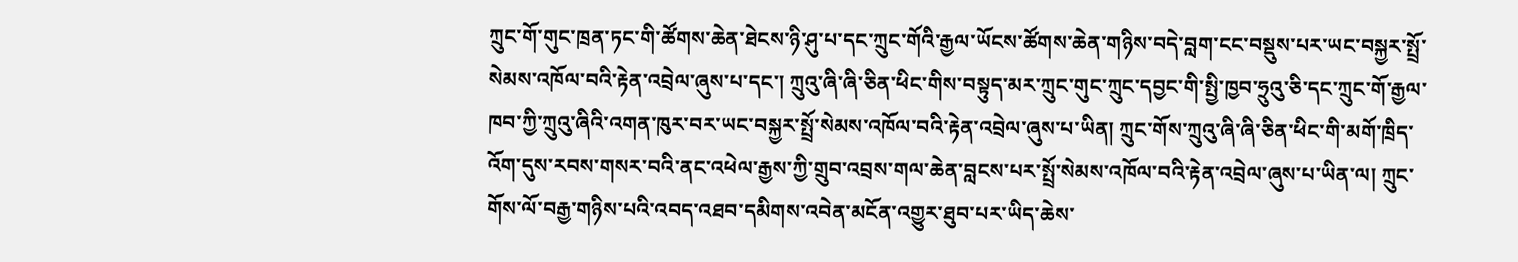ཀྲུང་གོ་གུང་ཁྲན་ཏང་གི་ཚོགས་ཆེན་ཐེངས་ཉི་ཤུ་པ་དང་ཀྲུང་གོའི་རྒྱལ་ཡོངས་ཚོགས་ཆེན་གཉིས་བདེ་བླག་ངང་བསྡུས་པར་ཡང་བསྐྱར་སྤྲོ་སེམས་འཁོལ་བའི་རྟེན་འབྲེལ་ཞུས་པ་དང་། ཀྲུའུ་ཞི་ཞི་ཅིན་ཕིང་གིས་བསྟུད་མར་ཀྲུང་གུང་ཀྲུང་དབྱང་གི་སྤྱི་ཁྱབ་ཧྲུའུ་ཅི་དང་ཀྲུང་གོ་རྒྱལ་ཁབ་ཀྱི་ཀྲུའུ་ཞིའི་འགན་ཁུར་བར་ཡང་བསྐྱར་སྤྲོ་སེམས་འཁོལ་བའི་རྟེན་འབྲེལ་ཞུས་པ་ཡིན། ཀྲུང་གོས་ཀྲུའུ་ཞི་ཞི་ཅིན་ཕིང་གི་མགོ་ཁྲིད་འོག་དུས་རབས་གསར་བའི་ནང་འཕེལ་རྒྱས་ཀྱི་གྲུབ་འབྲས་གལ་ཆེན་བླངས་པར་སྤྲོ་སེམས་འཁོལ་བའི་རྟེན་འབྲེལ་ཞུས་པ་ཡིན་ལ། ཀྲུང་གོས་ལོ་བརྒྱ་གཉིས་པའི་འབད་འཐབ་དམིགས་འབེན་མངོན་འགྱུར་ཐུབ་པར་ཡིད་ཆེས་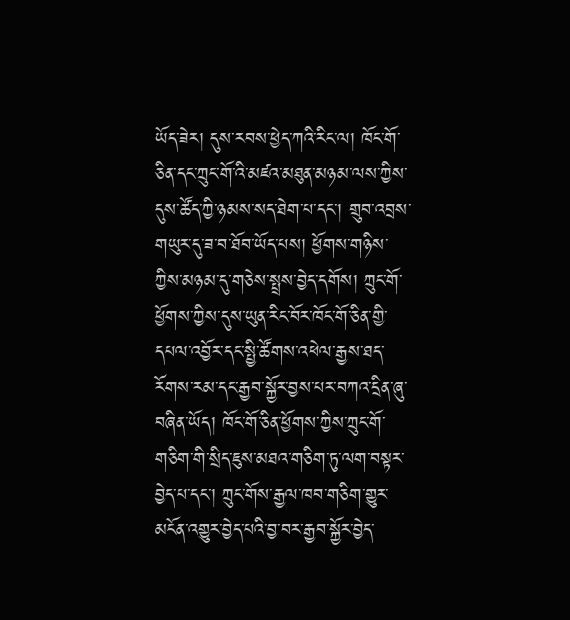ཡོད་ཟེར། དུས་རབས་ཕྱེད་ཀའི་རིང་ལ། ཁོང་གོ་ཅིན་དང་ཀྲུང་གོ་འི་མཛའ་མཐུན་མཉམ་ལས་ཀྱིས་དུས་ཚོད་ཀྱི་ཉམས་སད་ཐེག་པ་དང་། གྲུབ་འབྲས་གཡུར་དུ་ཟ་བ་ཐོབ་ཡོད་པས། ཕྱོགས་གཉིས་ཀྱིས་མཉམ་དུ་གཅེས་སྤྲས་བྱེད་དགོས། ཀྲུང་གོ་ཕྱོགས་ཀྱིས་དུས་ཡུན་རིང་བོར་ཁོང་གོ་ཅིན་གྱི་དཔལ་འབྱོར་དང་སྤྱི་ཚོགས་འཕེལ་རྒྱས་ཐད་རོགས་རམ་དང་རྒྱབ་སྐྱོར་བྱས་པར་བཀའ་དྲིན་ཞུ་བཞིན་ཡོད། ཁོང་གོ་ཅིན་ཕྱོགས་ཀྱིས་ཀྲུང་གོ་གཅིག་གི་སྲིད་ཇུས་མཐའ་གཅིག་ཏུ་ལག་བསྟར་བྱེད་པ་དང་། ཀྲུང་གོས་རྒྱལ་ཁབ་གཅིག་གྱུར་མངོན་འགྱུར་བྱེད་པའི་བྱ་བར་རྒྱབ་སྐྱོར་བྱེད་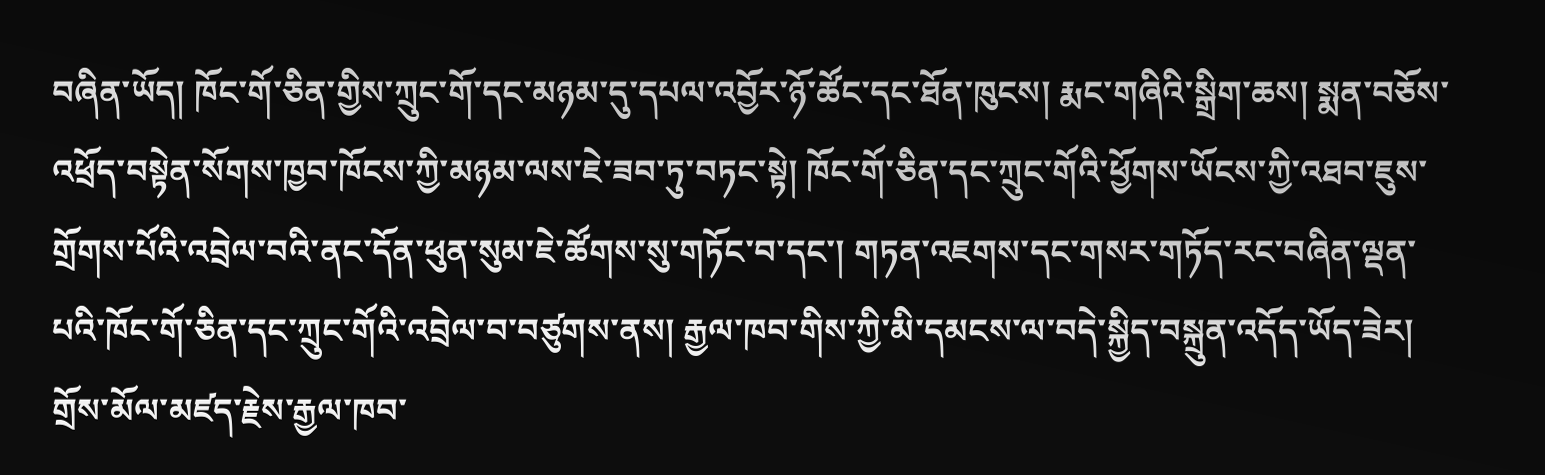བཞིན་ཡོད། ཁོང་གོ་ཅིན་གྱིས་ཀྲུང་གོ་དང་མཉམ་དུ་དཔལ་འབྱོར་ཉོ་ཚོང་དང་ཐོན་ཁུངས། རྨང་གཞིའི་སྒྲིག་ཆས། སྨན་བཅོས་འཕྲོད་བསྟེན་སོགས་ཁྱབ་ཁོངས་ཀྱི་མཉམ་ལས་ཇེ་ཟབ་ཏུ་བཏང་སྟེ། ཁོང་གོ་ཅིན་དང་ཀྲུང་གོའི་ཕྱོགས་ཡོངས་ཀྱི་འཐབ་ཇུས་གྲོགས་པོའི་འབྲེལ་བའི་ནང་དོན་ཕུན་སུམ་ཇེ་ཚོགས་སུ་གཏོང་བ་དང་། གཏན་འཇགས་དང་གསར་གཏོད་རང་བཞིན་ལྡན་པའི་ཁོང་གོ་ཅིན་དང་ཀྲུང་གོའི་འབྲེལ་བ་བཙུགས་ནས། རྒྱལ་ཁབ་གིས་ཀྱི་མི་དམངས་ལ་བདེ་སྐྱིད་བསྐྲུན་འདོད་ཡོད་ཟེར།
གྲོས་མོལ་མཛད་རྗེས་རྒྱལ་ཁབ་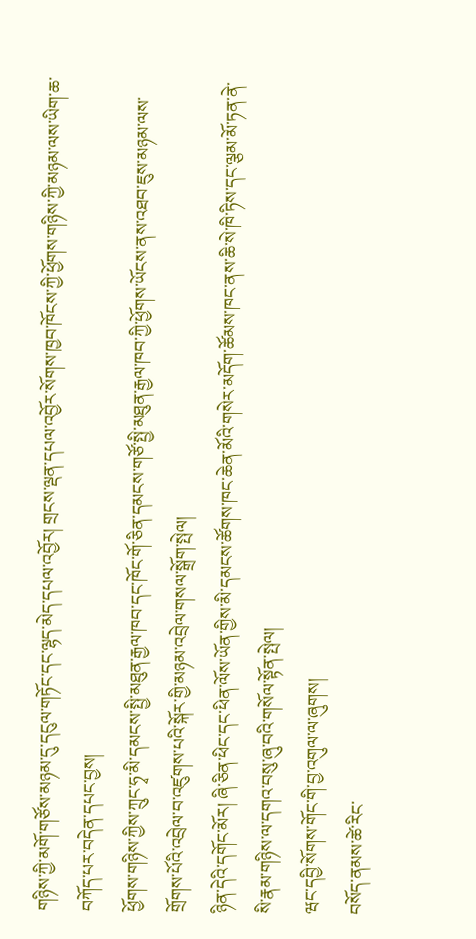གཉིས་ཀྱི་མགོ་གཙོས་མཉམ་དུ་དངུལ་གཏོང་དང་ལྷད་མེད་དཔལ་འབྱོར། གྲངས་ལྡན་དཔལ་འབྱོར་སོགས་ཁྱབ་ཁོངས་ཀྱི་ཕྱོགས་གཉིས་ཀྱི་མཉམ་ལས་ཡིག་ཆ་བཀོད་པར་བདེན་དཔང་བྱས།
ཕྱོགས་གཉིས་ཀྱིས་ཀྲུང་ཧྭ་མི་དམངས་སྤྱི་མཐུན་རྒྱལ་ཁབ་དང་ཁོང་གོ་ཅིན་དམངས་གཙོ་སྤྱི་མཐུན་རྒྱལ་ཁབ་ཀྱི་ཕྱོགས་ཡོངས་ནས་འཐབ་ཇུས་མཉམ་ལས་གྲོགས་པོའི་འབྲེལ་བ་འཛུགས་པའི་སྐོར་གྱི་མཉམ་འབྲེལ་གསལ་སྒྲོག་སྤེལ།
ཉིན་དེའི་དགོང་མོར། ཞི་ཅིན་ཕིང་དང་ཕིན་ལོས་ཡོན་གྱིས་མི་དམངས་ཚོགས་ཁང་ཆེན་མོའི་གསེར་མདོག་ཚོམས་ཁང་ནས་ཆི་སེ་ཁི་ཏིས་དང་ལྕམ་མོ་ཏན་ནེ་སི་རྣམ་གཉིས་ལ་དགའ་བསུ་ཞུ་བའི་གསོལ་སྟོན་སྤེལ།
ཝང་དབྱི་སོགས་གོང་གི་བྱ་འགུལ་ལ་ཞུགས།
བསོད་ནམས་ཚེ་རིང་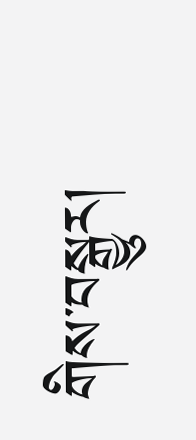གིས་བསྒྱུར།